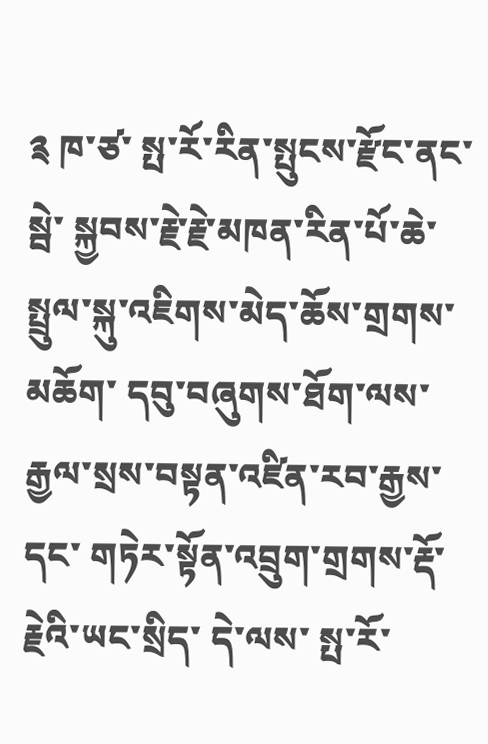༉ ཁ་ཙ་ སྤ་རོ་རིན་སྤུངས་རྫོང་ནང་སྦེ་ སྐྱབས་རྗེ་རྗེ་མཁན་རིན་པོ་ཆེ་ སྤྲུལ་སྐུ་འཇིགས་མེད་ཆོས་གྲགས་མཆོག་ དབུ་བཞུགས་ཐོག་ལས་ རྒྱལ་སྲས་བསྟན་འཛིན་རབ་རྒྱས་དང་ གཏེར་སྟོན་འབྲུག་གྲགས་རྡོ་རྗེའི་ཡང་སྲིད་ དེ་ལས་ སྤ་རོ་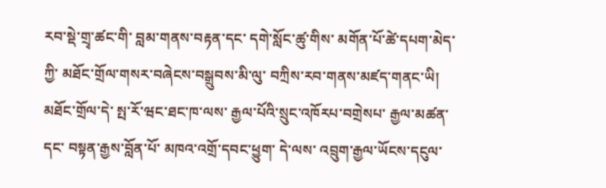རབ་སྡེ་གྲྭ་ཚང་གི་ བླམ་གནས་བརྟན་དང་ དགེ་སློང་ཚུ་གིས་ མགོན་པོ་ཚེ་དཔག་མེད་ཀྱི་ མཐོང་གྲོལ་གསར་བཞེངས་བསྒྲུབས་མི་ལུ་ བཀྲིས་རབ་གནས་མཛད་གནང་ཡི།
མཐོང་གྲོལ་དེ་ སྤ་རོ་ཝང་ཐང་ཁ་ལས་ རྒྱལ་པོའི་སྲུང་འཁོརཔ་བགྲེསཔ་ རྒྱལ་མཚན་དང་ བསྟན་རྒྱས་བློན་པོ་ མཁའ་འགྲོ་དབང་ཕྱུག་ དེ་ལས་ འབྲུག་རྒྱལ་ཡོངས་དངུལ་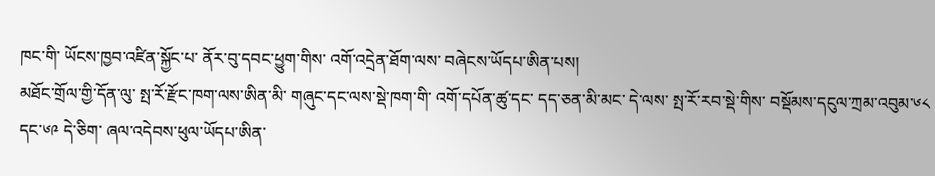ཁང་གི་ ཡོངས་ཁྱབ་འཛིན་སྐྱོང་པ་ ནོར་བུ་དབང་ཕྱུག་གིས་ འགོ་འདྲེན་ཐོག་ལས་ བཞེངས་ཡོདཔ་ཨིན་པས།
མཐོང་གྲོལ་གྱི་དོན་ལུ་ སྤ་རོ་རྫོང་ཁག་ལས་ཨིན་མི་ གཞུང་དང་ལས་སྡེ་ཁག་གི་ འགོ་དཔོན་ཚུ་དང་ དད་ཅན་མི་མང་ དེ་ལས་ སྤ་རོ་རབ་སྡེ་གིས་ བསྡོམས་དངུལ་ཀྲམ་འབུམ་༦༨ དང་༦༩ དེ་ཅིག་ ཞལ་འདེབས་ཕུལ་ཡོདཔ་ཨིན་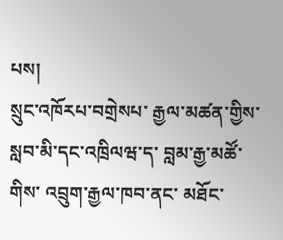པས།
སྲུང་འཁོརཔ་བགྲེསཔ་ རྒྱལ་མཚན་གྱིས་ སླབ་མི་དང་འཁྲིལཝ་ད་ བླམ་རྒྱ་མཚོ་གིས་ འབྲུག་རྒྱལ་ཁབ་ནང་ མཐོང་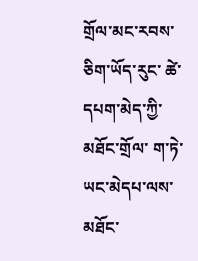གྲོལ་མང་རབས་ཅིག་ཡོད་རུང་ ཚེ་དཔག་མེད་ཀྱི་མཐོང་གྲོལ་ ག་ཏེ་ཡང་མེདཔ་ལས་ མཐོང་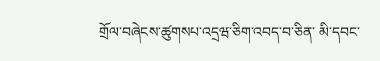གྲོལ་བཞེངས་ཚུགསཔ་འདྲཝ་ཅིག་འབད་བ་ཅིན་ མི་དབང་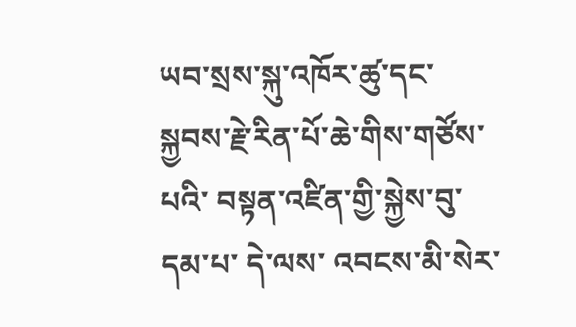ཡབ་སྲས་སྐུ་འཁོར་ཚུ་དང་ སྐྱབས་རྗེ་རིན་པོ་ཆེ་གིས་གཙོས་པའི་ བསྟན་འཛིན་གྱི་སྐྱེས་བུ་དམ་པ་ དེ་ལས་ འབངས་མི་སེར་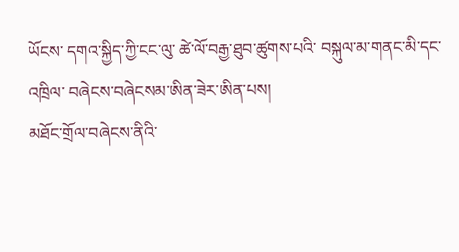ཡོངས་ དགའ་སྐྱིད་ཀྱི་ངང་ལུ་ ཚེ་ལོ་བརྒྱ་ཐུབ་ཚུགས་པའི་ བསྐུལ་མ་གནང་མི་དང་འཁྲིལ་ བཞེངས་བཞེངསམ་ཨིན་ཟེར་ཨིན་པས།
མཐོང་གྲོལ་བཞེངས་ནིའི་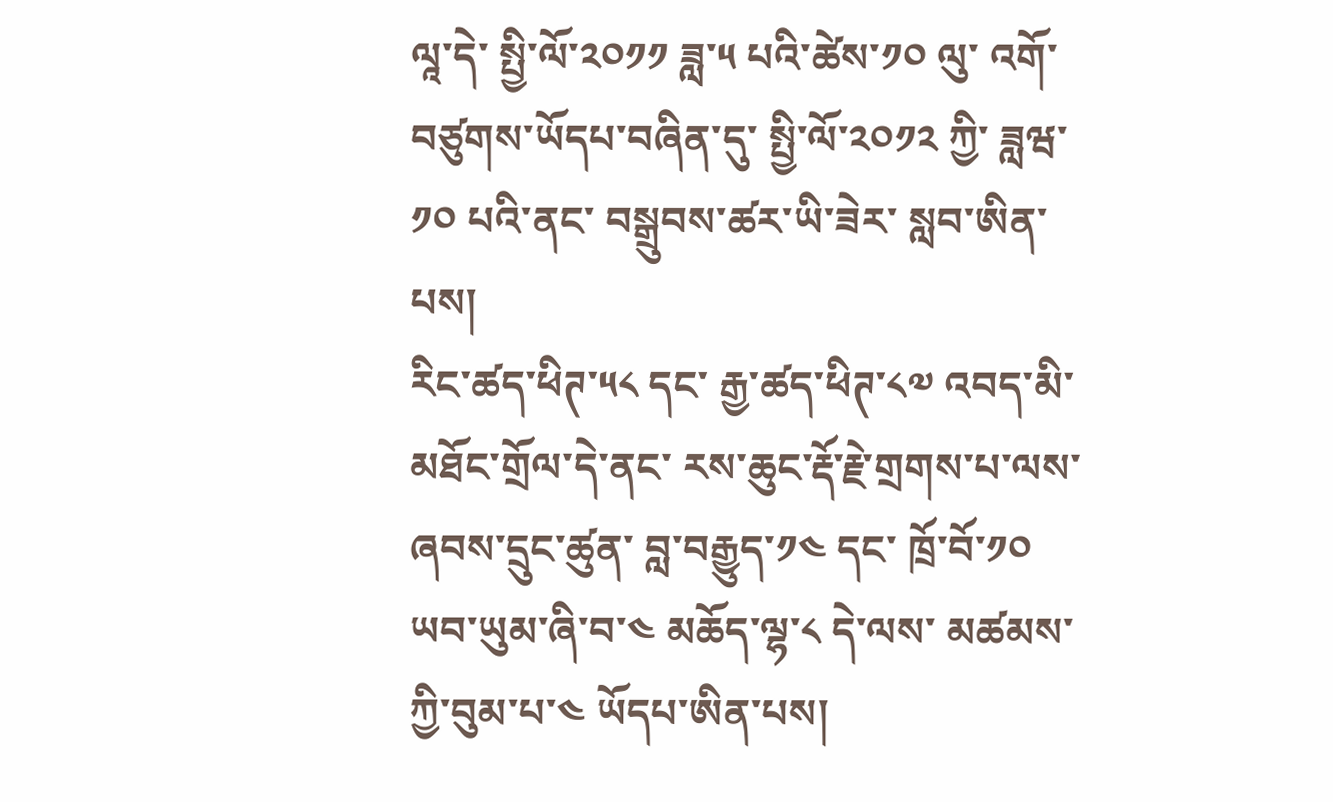ལཱ་དེ་ སྤྱི་ལོ་༢༠༡༡ ཟླ་༥ པའི་ཚེས་༡༠ ལུ་ འགོ་བཙུགས་ཡོདཔ་བཞིན་དུ་ སྤྱི་ལོ་༢༠༡༢ ཀྱི་ ཟླཝ་༡༠ པའི་ནང་ བསྒྲུབས་ཚར་ཡི་ཟེར་ སླབ་ཨིན་པས།
རིང་ཚད་ཕིཊ་༥༨ དང་ རྒྱ་ཚད་ཕིཊ་༨༧ འབད་མི་ མཐོང་གྲོལ་དེ་ནང་ རས་ཆུང་རྡོ་རྗེ་གྲགས་པ་ལས་ ཞབས་དྲུང་ཚུན་ བླ་བརྒྱུད་༡༤ དང་ ཁྲོ་བོ་༡༠ ཡབ་ཡུམ་ཞི་བ་༤ མཆོད་ལྷ་༨ དེ་ལས་ མཚམས་ཀྱི་བུམ་པ་༤ ཡོདཔ་ཨིན་པས།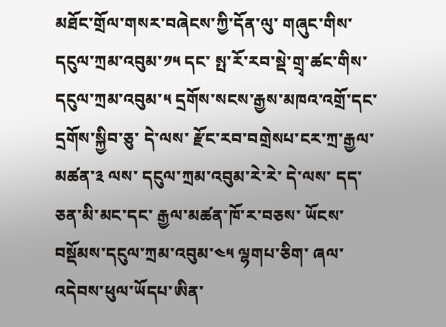མཐོང་གྲོལ་གསར་བཞེངས་ཀྱི་དོན་ལུ་ གཞུང་གིས་ དངུལ་ཀྲམ་འབུམ་༡༥ དང་ སྤ་རོ་རབ་སྡེ་གྲྭ་ཚང་གིས་ དངུལ་ཀྲམ་འབུམ་༥ དྲགོས་སངས་རྒྱས་མཁའ་འགྲོ་དང་ དྲགོས་སྐྱིབ་ཅུ་ དེ་ལས་ རྫོང་རབ་བགྲེསཔ་ངར་ཀྲ་རྒྱལ་མཚན་༣ ལས་ དངུལ་ཀྲམ་འབུམ་རེ་རེ་ དེ་ལས་ དད་ཅན་མི་མང་དང་ རྒྱལ་མཚན་ཁོ་ར་བཅས་ ཡོངས་བསྡོམས་དངུལ་ཀྲམ་འབུམ་༤༥ ལྷགཔ་ཅིག་ ཞལ་འདེབས་ཕུལ་ཡོདཔ་ཨིན་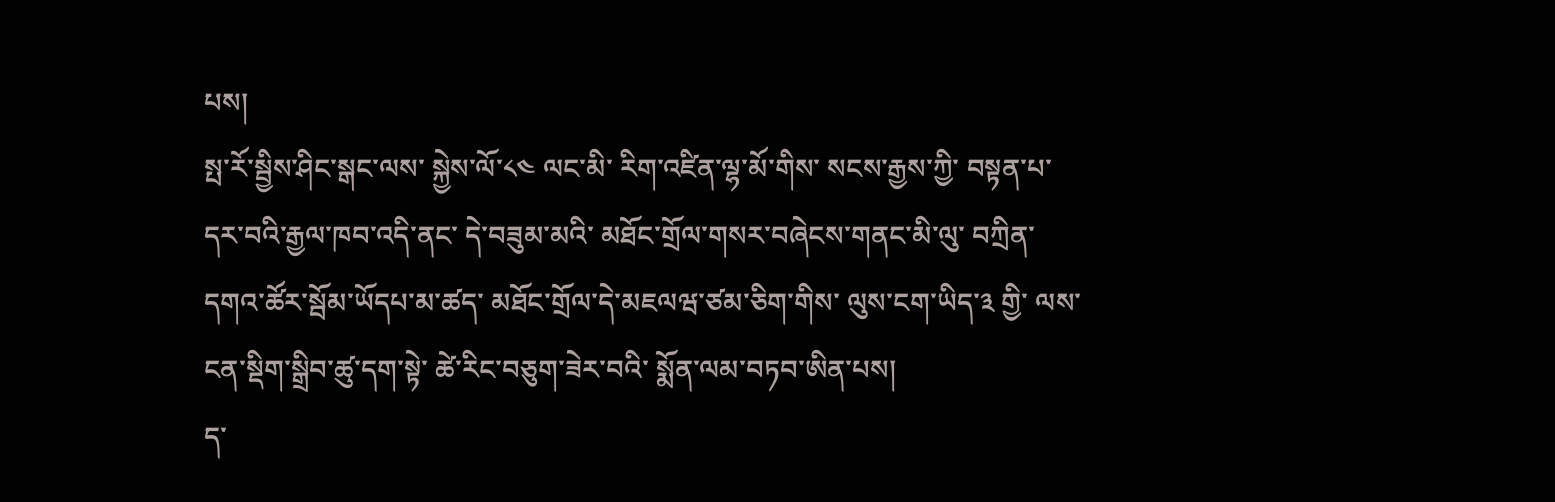པས།
སྤ་རོ་སྦྱིས་ཤིང་སྒང་ལས་ སྐྱེས་ལོ་༨༤ ལང་མི་ རིག་འཛིན་ལྷ་མོ་གིས་ སངས་རྒྱས་ཀྱི་ བསྟན་པ་དར་བའི་རྒྱལ་ཁབ་འདི་ནང་ དེ་བཟུམ་མའི་ མཐོང་གྲོལ་གསར་བཞེངས་གནང་མི་ལུ་ བཀྲིན་དགའ་ཚོར་སྦོམ་ཡོདཔ་མ་ཚད་ མཐོང་གྲོལ་དེ་མཇལཝ་ཙམ་ཅིག་གིས་ ལུས་ངག་ཡིད་༣ གྱི་ ལས་ངན་སྡིག་སྒྲིབ་ཚུ་དག་སྟེ་ ཚེ་རིང་བཅུག་ཟེར་བའི་ སྨོན་ལམ་བཏབ་ཨིན་པས།
ད་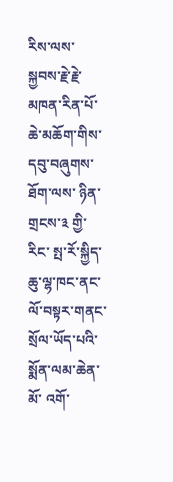རིས་ལས་ སྐྱབས་རྗེ་རྗེ་མཁན་རིན་པོ་ཆེ་མཆོག་གིས་ དབུ་བཞུགས་ཐོག་ལས་ ཉིན་གྲངས་༣ གྱི་རིང་ སྤ་རོ་སྐྱིད་ཆུ་ལྷ་ཁང་ནང་ ལོ་བསྟར་གནང་སྲོལ་ཡོད་པའི་ སྨོན་ལམ་ཆེན་མོ་ འགོ་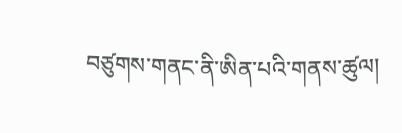བཙུགས་གནང་ནི་ཨིན་པའི་གནས་ཚུལ།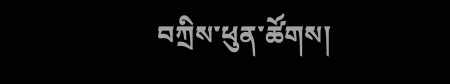བཀྲིས་ཕུན་ཚོགས།